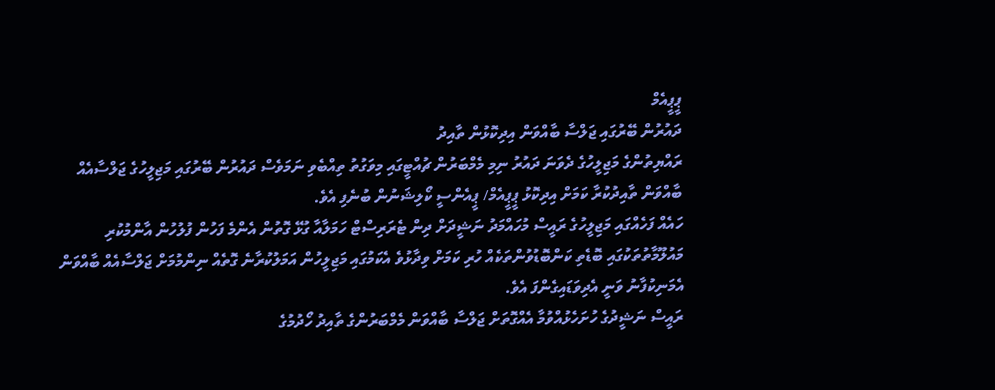ޕީޕީއެމް
ދައުރުން ބޭރުގައި ޖަލްސާ ބާއްވަން އިދިކޮޅުން ތާއިދު
ރައްޔިތުންގެ މަޖިލީހުގެ ދެވަނަ ދައުރު ނިމި މެމްބަރުން ޗުއްޓީގައި މިވަގުތު ތިއްބެވި ނަމަވެސް ދައުރުން ބޭރުގައި މަޖިލީހުގެ ޖަލްސާއެއް ބާއްވަން ތާއިދުކުރާ ކަމަށް އިދިކޮޅު ޕީޕީއެމް/ ޕީއެންސީ ކޯލިޝަނުން ބުނެފި އެވެ.
ހައެއް ފަހެއްގައި މަޖިލީހުގެ ރައީސް މުހައްމަދު ނަޝީދަށް ދިން ޓެރަރިސްޓް ހަމަލާއާ ގުޅޭ ގޮތުން އެންމެ ފަހުން ފުލުހުން އާންމުކުރި މައުލޫމާތުތަކުގައި ބޮޑެތި ކަންބޮޑުވުންތަކެއް ހުރި ކަމަށް ވިދާޅުވެ އެކަމުގައި މަޖިލީހުން އަމަލުކުރާނެ ގޮތެއް ނިންމުމަށް ޖަލްސާއެއް ބާއްވަން އެމަނިކުފާނު ވަނީ އެދިވަޑައިގެންފަ އެވެ.
ރައީސް ނަޝީދުގެ ހުށަހެޅުއްވުމާ އެއްގޮތަށް ޖަލްސާ ބާއްވަން މެމްބަރުންގެ ތާއިދު ހޯދުމުގެ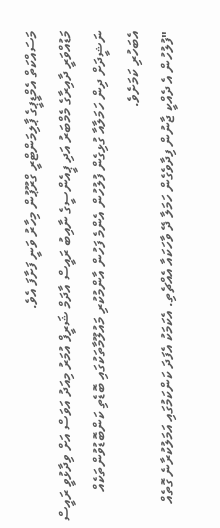މަސައްކަތް އެމްޑީޕީގެ ޕާލިމަންޓްރީ ގްރޫޕުން މިހާރު ވަނީ ފަށާފަ އެވެ.
މަޑުއްވަރީ ދާއިރާގެ މެމްބަރު އަދި ޕީއެންސީގެ ނާއިބު ރައީސް އާދަމް ޝަރީފް އުމަރު މިއަދު އަވަސް އަށް ވިދާޅުވީ ރައީސް ނަޝީދަށް ދިން ހަމަލާއާ ގުޅިގެން ފުލުހުން އެންމެ ފަހުން އާންމުކުރި މައުލޫމާތަކުގައި ބޮޑެތި ކަންބޮޑުވުންތަކެއް އެބަހުރި ކަމަށެވެ.
"ފުލުހުން އެ ދެއްކީ ޖާނުން ފިދާވެގެން ހަމަލާ ދޭ ވާހަކައާ އެއްޗެތި. އެކަމަކު އެފަދަ ކަންކަމުގައި އަމަލުކުރާނެ ގޮތެއް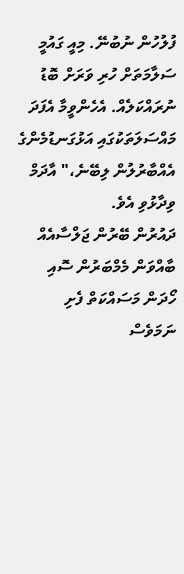ފުލުހުން ނުބުނޭ. މިއީ ގައުމީ ސަލާމަތަށް ހުރި ވަރަށް ބޮޑު ނުރައްކަލެއް. އެހެންވީމާ އެފަދަ މައްސަލަތަކުގައި އަޅުގަނޑުމެންގެ އެއްބާރުލުން ލިބޭނެ،" އާދަމް ވިދާޅުވި އެވެ.
ދައުރުން ބޭރުން ޖަލްސާއެއް ބާއްވަން މެމްބަރުން ސޮއި ހޯދަން މަސައްކަތް ފެށި ނަމަވެސް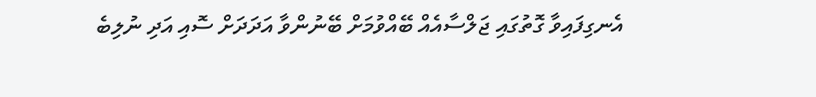އެނގިފައިވާ ގޮތުގައި ޖަލްސާއެއް ބޭއްވުމަށް ބޭނުންވާ އަދަދަށް ސޮއި އަދި ނުލިބެ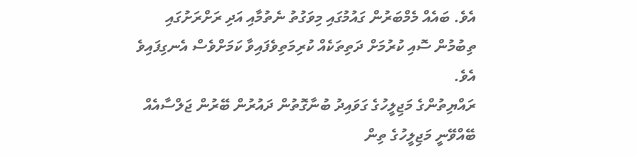އެވެ. ބައެއް މެމްބަރުން ގައުމުގައި މިވަގުތު ނެތުމާއި އަދި ރަށްރަށުގައި ތިބުމުން ސޮއި ކުރުމަށް ދަތިތަކެއް ކުރިމަތިވެފައިވާ ކަމަށްވެސް އެނގިފައިވެ އެވެ.
ރައްޔިތުންގެ މަޖިލީހުގެ ގަވައިދު ބުނާގޮތުން ދައުރުން ބޭރުން ޖަލްސާއެއް ބޭއްވޭނީ މަޖިލީހުގެ ތިން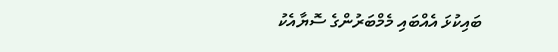ބައިކުޅަ އެއްބައި މެމްބަރުންގެ ސޮޔާއެކު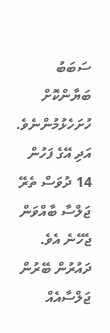ސަބަބު ބަޔާންކޮށް ހުށަހެޅުމުންނެވެ. އަދި އޭގެ ފަހުން 14 ދުވަސް ތެރޭ ޖަލްސާ ބާއްވަން ޖެހޭނެ އެވެ.
ދައުރުން ބޭރުން ޖަލްސާއެއް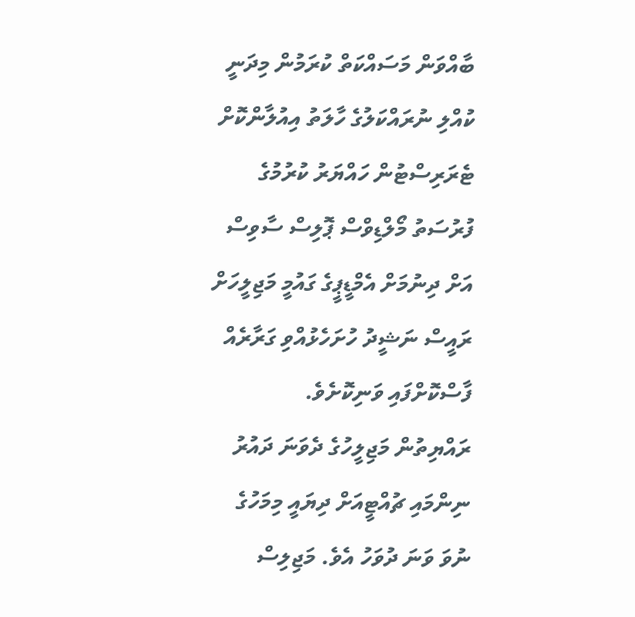ބާއްވަން މަސައްކަތް ކުރަމުން މިދަނީ ކުއްލި ނުރައްކަލުގެ ހާލަތު އިއުލާންކޮށް ޓެރަރިސްޓުން ހައްޔަރު ކުރުމުގެ ފުރުސަތު މޯލްޑިވްސް ޕޮލިސް ސާވިސް އަށް ދިނުމަށް އެމްޑީޕީގެ ގައުމީ މަޖިލީހަށް ރައީސް ނަޝީދު ހުށަހެޅުއްވި ގަރާރެއް ފާސްކޮށްފައި ވަނިކޮށެވެ.
ރައްޔިތުން މަޖިލީހުގެ ދެވަނަ ދައުރު ނިންމައި ޗުއްޓީއަށް ދިޔައީ މިމަހުގެ ނުވަ ވަނަ ދުވަހު އެވެ. މަޖިލިސް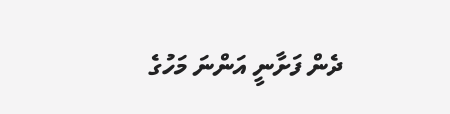ދެން ފަށާނީ އަންނަ މަހުގެ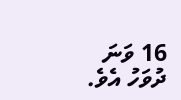16 ވަނަ ދުވަހު އެވެ.